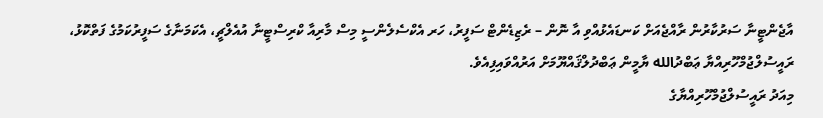އާޖެންޓީނާ ސަރުކާރުން ރާއްޖެއަށް ކަނޑައެޅުއްވި އާ ނޮން – ރެޒިޑެންޓް ސަފީރު، ހަރ އެކްސެލެންސީ މިސް މާރިއާ ކްރިސްޓީނާ އުއެލްޗީ، އެކަމަނާގެ ސަފީރުކަމުގެ ފަތްކޮޅު، ރައީސުލްޖުމްހޫރިއްޔާ ޢަބްދުالله ޔާމީން ޢަބްދުލްޤައްޔޫމަށް އަރުއްވައިފިއެވެ.
މިއަދު ރައީސުލްޖުމްހޫރިއްޔާގެ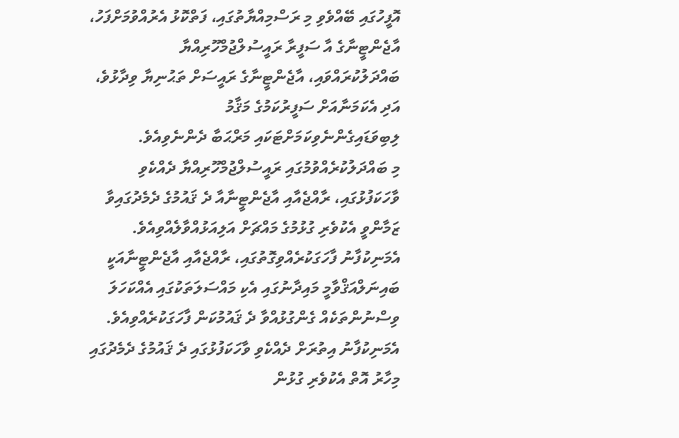އޮފީހުގައި ބޭއްވެވި މި ރަސްމިއްޔާތުގައި، ފަތްކޮޅު އެރުއްވުމަށްފަހު، އާޖެންޓީނާގެ އާ ސަފީރާ ރައީސުލްޖުމްހޫރިއްޔާ ބައްދަލުކުރައްވައި، އާޖެންޓީނާގެ ރައީސަށް ތަޙުނިޔާ ވިދާޅުވެ، އަދި އެކަމަނާއަށް ސަފީރުކަމުގެ މަޤާމު ލިބިވަޑައިގެންނެވިކަމަށްޓަކައި މަރްޙަބާ ދެންނެވިއެވެ.
މި ބައްދަލުކުރެއްވުމުގައި ރައީސުލްޖުމްހޫރިއްޔާ ދެއްކެވި ވާހަކަފުޅުގައި، ރާއްޖެއާއި އާޖެންޓީނާއާ ދެ ޤައުމުގެ ދެމެދުގައިވާ ޒަމާންވީ އެކުވެރި ގުޅުމުގެ މައްޗަށް އަލިއަޅުއްވާލެއްވިއެވެ. އެމަނިކުފާނު ފާހަގަކުރެއްވިގޮތުގައި، ރާއްޖެއާއި އާޖެންޓީނާއަކީ ބައިނަލްއަޤްވާމީ މައިދާނުގައި އެކި މައްސަލަތަކުގައި އެއްކަހަލަ ވިސްނުންތަކެއް ގެންގުޅުއްވާ ދެ ޤައުމުކަން ފާހަގަކުރެއްވިއެވެ. އެމަނިކުފާނު އިތުރަށް ދެއްކެވި ވާހަކަފުޅުގައި ދެ ޤައުމުގެ ދެމެދުގައި މިހާރު އޮތް އެކުވެރި ގުޅުން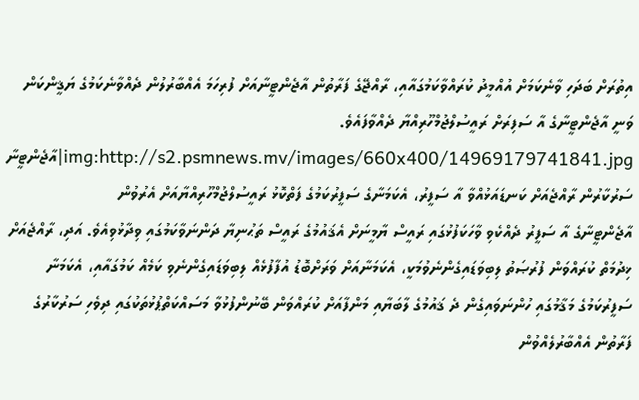އިތުރަށް ބަދަހި ވާނެކަމަށް އުއްމީދު ކުރައްވާކަމުގައާއި، ރާއްޖޭގެ ފަރާތުން އާޖެންޓީނާއަށް ފުރިހަމަ އެއްބާރުލުން ދެއްވާނެކަމުގެ ޔަޤީންކަން ވަނީ އާޖެންޓީނާގެ އާ ސަފިރަށް ރައީސުލްޖުމްހޫރިއްޔާ ދެއްވާފައެވެ.
img:http://s2.psmnews.mv/images/660x400/14969179741841.jpg|އާޖެންޓީނާ ސަރުކާރުން ރާއްޖެއަށް ކަނޑައަޅުއްވާ އާ ސަފީރު، އެކަމަނާގެ ސަފީރުކަމުގެ ފަތްކޮޅު ރައީސުލްޖުމްހޫރިއްޔާއަށް އެރުވުން
އާޖެންޓީނާގެ އާ ސަފީރު ދެއްކެވި ވާހަކަފުޅުގައި ރައީސް ޔާމީނަށް އެޤައުމުގެ ރައީސް ތަޙުނިޔާ ދަންނަވާކަމުގައި ވިދާޅުވިއެވެ. އަދި، ރާއްޖެއަށް ޚިދުމަތް ކުރައްވަން ފުރުޞަތު ލިބިވަޑައިގެންނެވުމަކީ، އެކަމަނާއަށް ވަރަށްބޮޑު އުފާފުޅެއް ލިބިވަޑައިގެންނެވި ކަމެއް ކަމުގައާއި، އެކަމަނާ ސަފީރުކަމުގެ މަޤާމުގައި ހުންނަވައިގެން ދެ ޤައުމުގެ ލާބަޔާއި މަންފާއަށް ކުރައްވަން ބޭނުންފުޅުވާ މަސައްކަތްޕުޅުތަކުގައި ދިވެހި ސަރުކާރުގެ ފަރާތުން އެއްބާރުލެއްވުން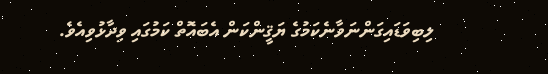ލިބިވަޑައިގަންނަވާނެކަމުގެ ޔަޤީންކަން އެބައޮތް ކަމުގައި ވިދާޅުވިއެވެ.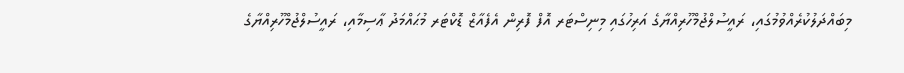މިބައްދަލުކުރެއްވުމުގައި، ރައީސުލްޖުމްހޫރިއްޔާގެ އަރިހުގައި މިނިސްޓަރ އޮފް ފޮރިން އެފެއާޒް ޑޮކްޓަރ މުޙައްމަދު ޢާސިމާއި، ރައީސުލްޖުމްހޫރިއްޔާގެ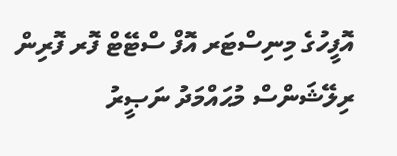އޮފީހުގެ މިނިސްޓަރ އޮފް ސްޓޭޓް ފޮރ ފޮރިން ރިލޭޝަންސް މުޙައްމަދު ނަޞީރު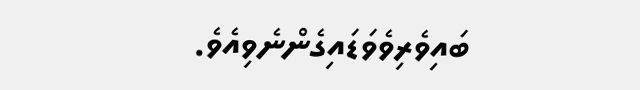ބައިވެރިވެވަޑައިގެންނެވިއެވެ.